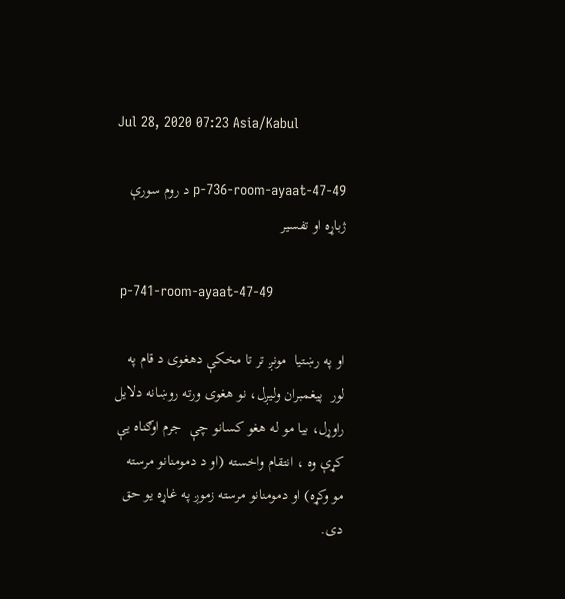Jul 28, 2020 07:23 Asia/Kabul

p-736-room-ayaat-47-49 د روم سورې ژباړه او تفسیر

 p-741-room-ayaat-47-49

او په رښتیا  مونږ تر تا مخکې دهغوی د قام په لور  پیغمبران ولیږل، نو هغوی ورته روښانه دلایل راوړل، بیا مو له هغو کسانو چې  جرم اوګناه یې کړې وه ، انتقام واخسته (او د دمومنانو مرسته مو وکړه) او دمومنانو مرسته زموږ په غاړه یو حق دی.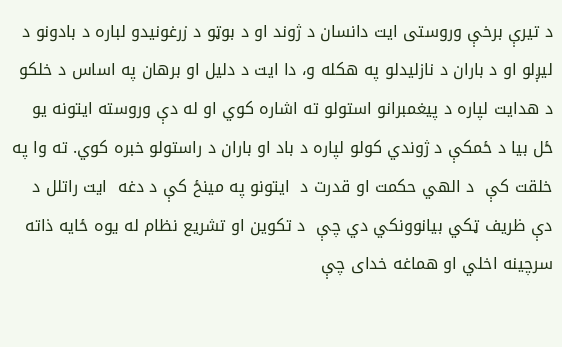د تیرې برخې وروستی ایت دانسان د ژوند او د بوټو د زرغونیدو لباره د بادونو د لیږلو او د باران د نازلیدلو په هکله و، دا ایت د دلیل او برهان په اساس د خلکو د هدایت لپاره د پیغمبرانو استولو ته اشاره کوي او له دې وروسته ایتونه یو ځل بیا د ځمکې د ژوندي کولو لپاره د باد او باران د راستولو خبره کوي. ته وا په خلقت کې  د الهي حکمت او قدرت د  ایتونو په مینځ کې د دغه  ایت راتلل د دې ظریف ټکي بیانوونکي دي چې  د تکوین او تشریع نظام له یوه ځایه ذاته سرچینه اخلي او هماغه خدای چې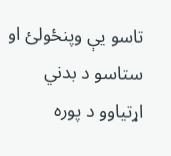تاسو یې وپنځولئ او ستاسو د بدني اړتیاوو د پوره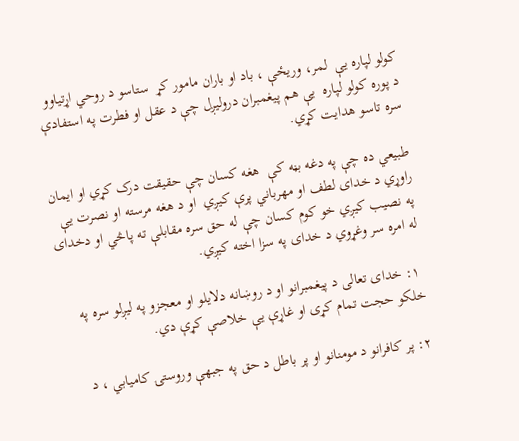کولو لپاره یې  لمر، وریځې ، باد او باران مامور کړ  ستاسو د روحي اړتیاوو د پوره کولو لپاره  یې هم پیغمبران درولیږل چې د عقل او فطرت په استفادې سره تاسو هدایت کړي.

طبیعي ده چې په دغه بڼه کې  هغه کسان چې حقیقت درک کړي او ایمان راوړي د خدای لطف او مهرباني پرې کیږي  او د هغه مرسته او نصرت یې په نصیب کیږي خو کوم کسان چې له حق سره مقابلې ته پاڅي او دخدای له امره سر وغړوي د خدای په سزا اخته کیږي.

 ۱: خدای تعالی د پیغمبرانو او د روښانه دلایلو او معجزو په لیږلو سره په خلکو حجت تمام کړی او غاړې یې خلاصې کړې دي.

۲: پر کافرانو د مومنانو او پر باطل د حق په جبهې وروستۍ کامیابي ، د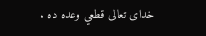خدای تعالی قطعي وعده ده .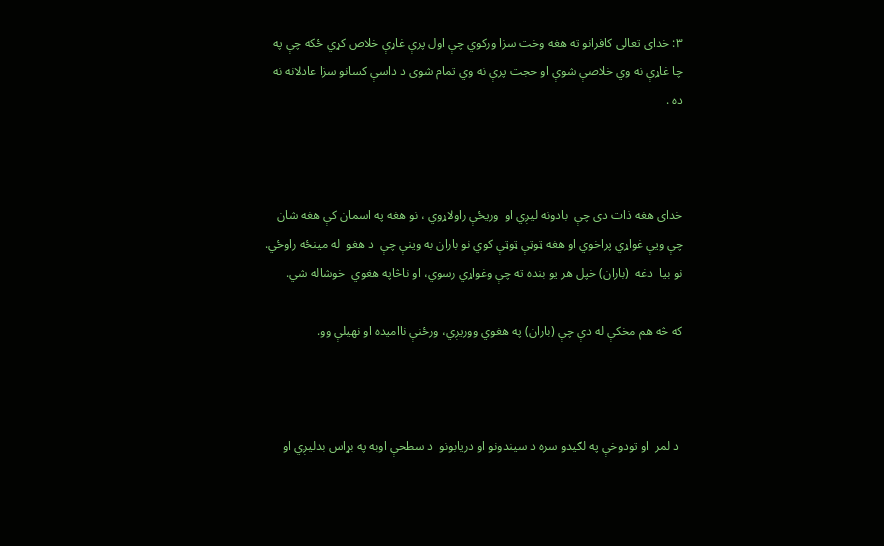۳: خدای تعالی کافرانو ته هغه وخت سزا ورکوي چې اول پرې غاړې خلاص کړي ځکه چې په چا غاړې نه وي خلاصې شوې او حجت پرې نه وي تمام شوی د داسې کسانو سزا عادلانه نه ده .



خدای هغه ذات دی چې  بادونه لیږي او  وریځې راولاړوي ، نو هغه په اسمان کې هغه شان چې ویې غواړي پراخوي او هغه ټوټې ټوټې کوي نو باران به وینې چې  د هغو  له مینځه راوځي. نو بیا  دغه  (باران) خپل هر یو بنده ته چې وغواړي رسوي، او ناڅاپه هغوي  خوشاله شي.

که څه هم مخکې له دې چې (باران) په هغوي ووریږي، ورځنې ناامیده او نهیلې وو.



 د لمر  او تودوخې په لګیدو سره د سیندونو او دریابونو  د سطحې اوبه په بړاس بدلیږي او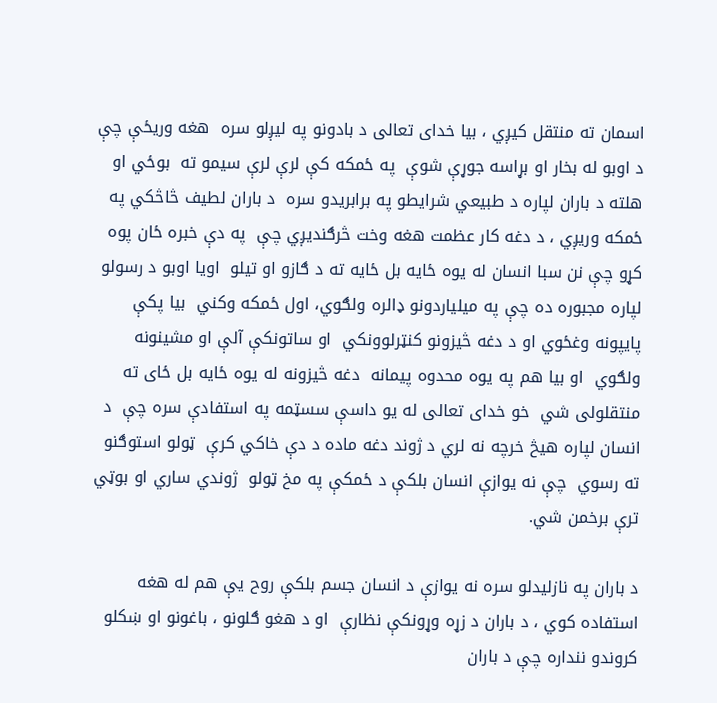اسمان ته منتقل کیږي ، بیا خدای تعالی د بادونو په لیږلو سره  هغه وریځې چې د اوبو له بخار او بړاسه جوړې شوې  په ځمکه کې لرې لرې سیمو ته  بوځي او هلته د باران لپاره د طبیعي شرایطو په برابریدو سره  د باران لطیف څاڅکي په ځمکه وریږي ، د دغه کار عظمت هغه وخت څرګندیږي چې  په دې خبره ځان پوه کړو چې نن سبا انسان له یوه ځایه بل ځایه ته د ګازو او تیلو  اویا اوبو د رسولو لپاره مجبوره ده چې په میلیاردونو ډالره ولګوي، اول ځمکه وکني  بیا پکې پایپونه وغځوي او د دغه څیزونو کنټرلوونکي  او ساتونکې آلې او مشینونه ولګوي  او بیا هم په یوه محدوه پيمانه  دغه څیزونه له یوه ځایه بل ځای ته منتقلولی شي  خو خدای تعالی له یو داسې سسټمه په استفادې سره چې  د انسان لپاره هیڅ خرچه نه لري د ژوند دغه ماده د دې خاکي کرې  ټولو استوګنو ته رسوي  چې نه یوازې انسان بلکې د ځمکې په مخ ټولو  ژوندي ساري او بوټي ترې برخمن شي.

د باران په نازلیدلو سره نه یوازې د انسان جسم بلکې روح یې هم له هغه استفاده کوي ، د باران د زړه وړونکې نظارې  او د هغو ګلونو ، باغونو او ښکلو کروندو ننداره چې د باران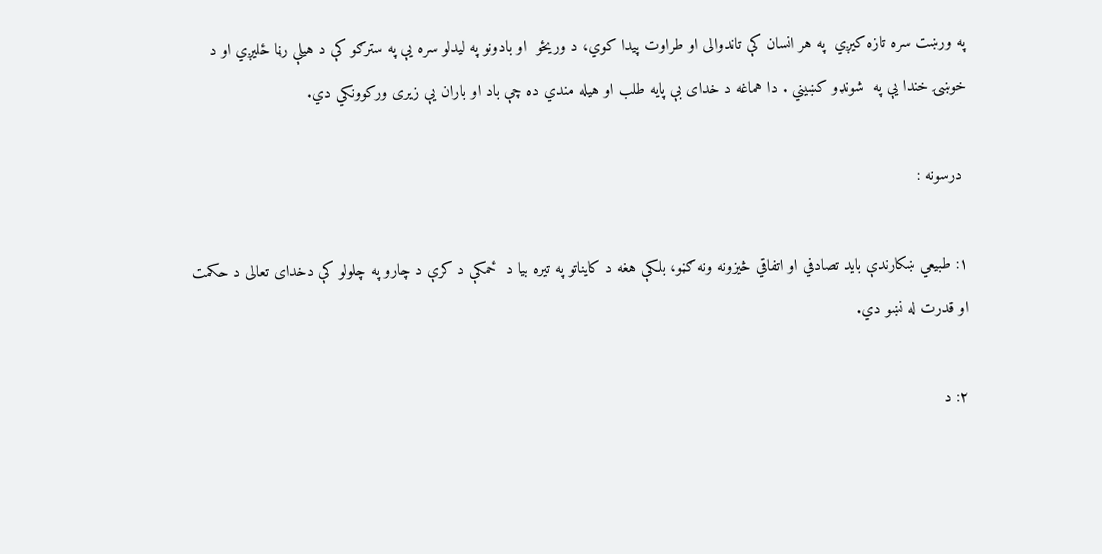په ورښت سره تازه کیږي  په هر انسان کې تاندوالی او طراوت پیدا کوي، د وریځو  او بادونو په لیدلو سره یې په سترګو کې د هیلې رڼا ځلیږي او د خوښۍ خندا یې په  شونډو کښیني . دا هماغه د خدای بې پایه طلب او هیله مندي ده چې باد او باران یې زیری ورکوونکي دي.

 درسونه :

۱: طبیعي ښکارندې باید تصادفي او اتفاقي څیزونه ونه ګڼو، بلکې هغه د کایناتو په تیره بیا د  ځمکې د کرې د چارو په چلولو کې دخدای تعالی د حکمت او قدرت له نښو دي.

۲: د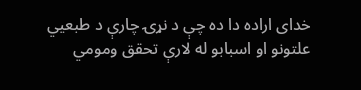خدای اراده دا ده چې د نړۍ چارې د طبعیي علتونو او اسبابو له لارې تحقق ومومي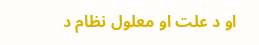او د علت او معلول نظام د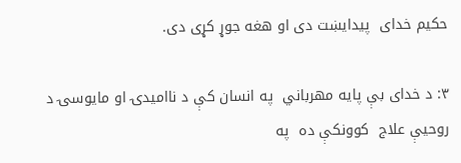حکیم خدای  پيدایښت دی او هغه جوړ کړی دی.

۳: د خدای بې پایه مهرباني  په انسان کې د ناامیدۍ او مایوسۍ د روحیې علاج  کوونکې ده  په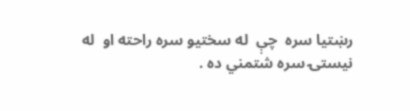رښتیا سره  چې  له سختیو سره راحته او  له نیستۍ سره شتمني ده .